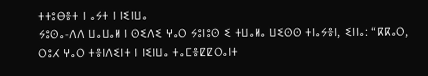ⵜⵜⵓⴱⴻⵜ ⵏ ⴰⵢⵜ ⵏ ⵏⵉⵏⵡⴰ
ⵢⵓⵙⴰ-ⴷⴷ ⵡⴰⵡⴰⵍ ⵏ ⵙⵉⴷⵉ ⵖⴰⵔ ⵢⵓⵏⵓⵙ ⵉ ⵜⵡⴰⵍⴰ ⵡⵉⵙⵙ ⵜⵏⴰⵢⴻⵏ, ⵉⵏⵏⴰ: “ⴽⴽⴰⵔ, ⵔⵓⵃ ⵖⴰⵔ ⵜⴻⵏⴷⵉⵏⵜ ⵏ ⵏⵉⵏⵡⴰ ⵜⴰⵎⴻⵇⵇⵔⴰⵏⵜ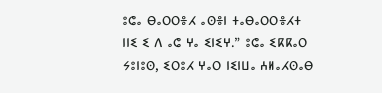ⵓⵛⴰ ⴱⴰⵔⵔⴻⵃ ⴰⵙⴻⵏ ⵜⴰⴱⴰⵔⵔⴻⵃⵜ ⵏⵏⵉ ⵉ ⴷ ⴰⵛ ⵖⴰ ⵉⵏⵉⵖ.” ⵓⵛⴰ ⵉⴽⴽⴰⵔ ⵢⵓⵏⵓⵙ, ⵉⵔⵓⵃ ⵖⴰⵔ ⵏⵉⵏⵡⴰ ⵄⵍⴰⵃⵙⴰⴱ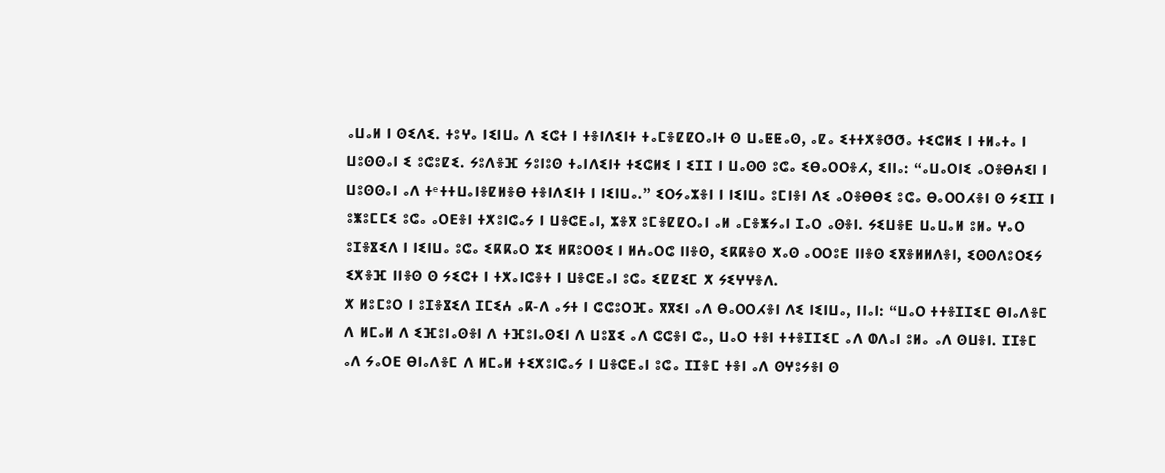ⴰⵡⴰⵍ ⵏ ⵙⵉⴷⵉ. ⵜⵓⵖⴰ ⵏⵉⵏⵡⴰ ⴷ ⵉⵛⵜ ⵏ ⵜⴻⵏⴷⵉⵏⵜ ⵜⴰⵎⴻⵇⵇⵔⴰⵏⵜ ⵙ ⵡⴰⵟⵟⴰⵙ, ⴰⵇⴰ ⵉⵜⵜⵅⴻⵚⵚⴰ ⵜⵉⵛⵍⵉ ⵏ ⵜⵍⴰⵜⴰ ⵏ ⵡⵓⵙⵙⴰⵏ ⵉ ⵓⵛⵓⵇⵉ. ⵢⵓⴷⴻⴼ ⵢⵓⵏⵓⵙ ⵜⴰⵏⴷⵉⵏⵜ ⵜⵉⵛⵍⵉ ⵏ ⵉⵊⵊ ⵏ ⵡⴰⵙⵙ ⵓⵛⴰ ⵉⴱⴰⵔⵔⴻⵃ, ⵉⵏⵏⴰ: “ⴰⵡⴰⵔⵏⵉ ⴰⵔⴻⴱⵄⵉⵏ ⵏ ⵡⵓⵙⵙⴰⵏ ⴰⴷ ⵜᵉⵜⵜⵡⴰⵏⴻⵇⵍⴻⴱ ⵜⴻⵏⴷⵉⵏⵜ ⵏ ⵏⵉⵏⵡⴰ.” ⵉⵔⵢⴰⵣⴻⵏ ⵏ ⵏⵉⵏⵡⴰ ⵓⵎⵏⴻⵏ ⴷⵉ ⴰⵔⴻⴱⴱⵉ ⵓⵛⴰ ⴱⴰⵔⵔⵃⴻⵏ ⵙ ⵢⵉⵊⵊ ⵏ ⵓⵥⵓⵎⵎⵉ ⵓⵛⴰ ⴰⵔⴹⴻⵏ ⵜⵅⵓⵏⵛⴰⵢ ⵏ ⵡⴻⵛⴹⴰⵏ, ⵣⴻⴳ ⵓⵎⴻⵇⵇⵔⴰⵏ ⴰⵍ ⴰⵎⴻⵥⵢⴰⵏ ⵊⴰⵔ ⴰⵙⴻⵏ. ⵢⵉⵡⴻⴹ ⵡⴰⵡⴰⵍ ⵓⵍⴰ ⵖⴰⵔ ⵓⵊⴻⴵⵉⴷ ⵏ ⵏⵉⵏⵡⴰ ⵓⵛⴰ ⵉⴽⴽⴰⵔ ⵣⵉ ⵍⴽⵓⵔⵙⵉ ⵏ ⵍⵄⴰⵔⵛ ⵏⵏⴻⵙ, ⵉⴽⴽⴻⵙ ⵅⴰⵙ ⴰⵔⵔⵓⴹ ⵏⵏⴻⵙ ⵉⴳⴻⵍⵍⴷⴻⵏ, ⵉⵙⵙⴷⵓⵔⵉⵢ ⵉⵅⴻⴼ ⵏⵏⴻⵙ ⵙ ⵢⵉⵛⵜ ⵏ ⵜⵅⴰⵏⵛⴻⵜ ⵏ ⵡⴻⵛⴹⴰⵏ ⵓⵛⴰ ⵉⵇⵇⵉⵎ ⵅ ⵢⵉⵖⵖⴻⴷ.
ⵅ ⵍⵓⵎⵓⵔ ⵏ ⵓⵊⴻⴵⵉⴷ ⵊⵎⵉⵄ ⴰⴽ-ⴷ ⴰⵢⵜ ⵏ ⵛⵛⵓⵔⴼⴰ ⴳⴳⵉⵏ ⴰⴷ ⴱⴰⵔⵔⵃⴻⵏ ⴷⵉ ⵏⵉⵏⵡⴰ, ⵏⵏⴰⵏ: “ⵡⴰⵔ ⵜⵜⴻⵊⵊⵉⵎ ⴱⵏⴰⴷⴻⵎ ⴷ ⵍⵎⴰⵍ ⴷ ⵉⴼⵓⵏⴰⵙⴻⵏ ⴷ ⵜⴼⵓⵏⴰⵙⵉⵏ ⴷ ⵡⵓⴵⵉ ⴰⴷ ⵛⵛⴻⵏ ⵛⴰ, ⵡⴰⵔ ⵜⴻⵏ ⵜⵜⴻⵊⵊⵉⵎ ⴰⴷ ⵀⴷⴰⵏ ⵓⵍⴰ ⴰⴷ ⵙⵡⴻⵏ. ⵊⵊⴻⵎ ⴰⴷ ⵢⴰⵔⴹ ⴱⵏⴰⴷⴻⵎ ⴷ ⵍⵎⴰⵍ ⵜⵉⵅⵓⵏⵛⴰⵢ ⵏ ⵡⴻⵛⴹⴰⵏ ⵓⵛⴰ ⵊⵊⴻⵎ ⵜⴻⵏ ⴰⴷ ⵙⵖⵓⵢⴻⵏ ⵙ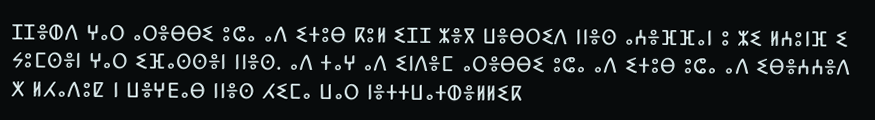ⵊⵊⴻⵀⴷ ⵖⴰⵔ ⴰⵔⴻⴱⴱⵉ ⵓⵛⴰ ⴰⴷ ⵉⵜⵓⴱ ⴽⵓⵍ ⵉⵊⵊ ⵣⴻⴳ ⵡⴻⴱⵔⵉⴷ ⵏⵏⴻⵙ ⴰⵄⴻⴼⴼⴰⵏ ⵓ ⵣⵉ ⵍⵄⵓⵏⴼ ⵉ ⵢⵓⵎⵙⴻⵏ ⵖⴰⵔ ⵉⴼⴰⵙⵙⴻⵏ ⵏⵏⴻⵙ. ⴰⴷ ⵜⴰⵖ ⴰⴷ ⵉⵏⴷⴻⵎ ⴰⵔⴻⴱⴱⵉ ⵓⵛⴰ ⴰⴷ ⵉⵜⵓⴱ ⵓⵛⴰ ⴰⴷ ⵉⴱⴻⵄⵄⴻⴷ ⵅ ⵍⵃⴰⴷⵓⵇ ⵏ ⵡⴻⵖⴹⴰⴱ ⵏⵏⴻⵙ ⵃⵉⵎⴰ ⵡⴰⵔ ⵏⴻⵜⵜⵡⴰⵜⵀⴻⵍⵍⵉⴽ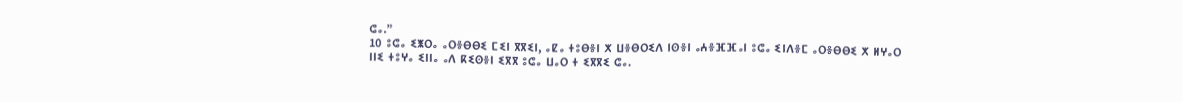ⵛⴰ.”
10 ⵓⵛⴰ ⵉⵥⵔⴰ ⴰⵔⴻⴱⴱⵉ ⵎⵉⵏ ⴳⴳⵉⵏ, ⴰⵇⴰ ⵜⵓⴱⴻⵏ ⵅ ⵡⴻⴱⵔⵉⴷ ⵏⵙⴻⵏ ⴰⵄⴻⴼⴼⴰⵏ ⵓⵛⴰ ⵉⵏⴷⴻⵎ ⴰⵔⴻⴱⴱⵉ ⵅ ⵍⵖⴰⵔ ⵏⵏⵉ ⵜⵓⵖⴰ ⵉⵏⵏⴰ ⴰⴷ ⴽⵉⵙⴻⵏ ⵉⴳⴳ ⵓⵛⴰ ⵡⴰⵔ ⵜ ⵉⴳⴳⵉ ⵛⴰ.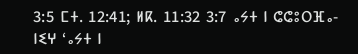3:5 ⵎⵜ. 12:41; ⵍⴽ. 11:32 3:7 ⴰⵢⵜ ⵏ ⵛⵛⵓⵔⴼⴰ-ⵏⵉⵖ ‘ⴰⵢⵜ ⵏ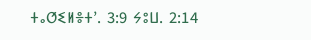ⵜⴰⵚⵉⵍⴻⵜ’. 3:9 ⵢⵓⵡ. 2:14